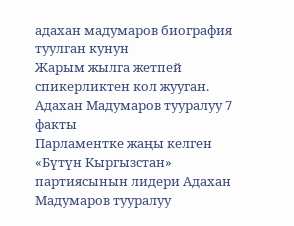адахан мадумаров биография туулган кунун
Жарым жылга жетпей спикерликтен кол жууган. Адахан Мадумаров тууралуу 7 факты
Парламентке жаңы келген «Бүтүн Кыргызстан» партиясынын лидери Адахан Мадумаров тууралуу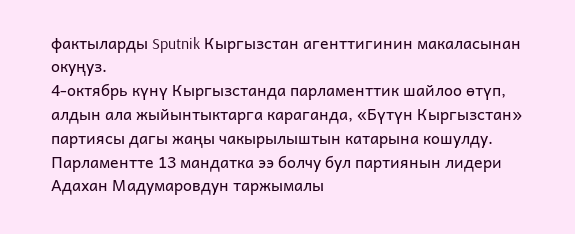фактыларды Sputnik Кыргызстан агенттигинин макаласынан окуңуз.
4-октябрь күнү Кыргызстанда парламенттик шайлоо өтүп, алдын ала жыйынтыктарга караганда, «Бүтүн Кыргызстан» партиясы дагы жаңы чакырылыштын катарына кошулду.
Парламентте 13 мандатка ээ болчу бул партиянын лидери Адахан Мадумаровдун таржымалы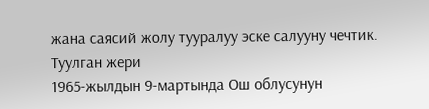жана саясий жолу тууралуу эске салууну чечтик.
Туулган жери
1965-жылдын 9-мартында Ош облусунун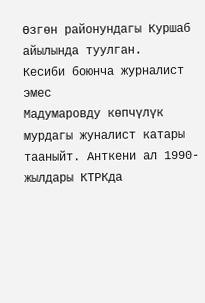Өзгөн районундагы Куршаб айылында туулган.
Кесиби боюнча журналист эмес
Мадумаровду көпчүлүк мурдагы жуналист катары тааныйт. Анткени ал 1990-жылдары КТРКда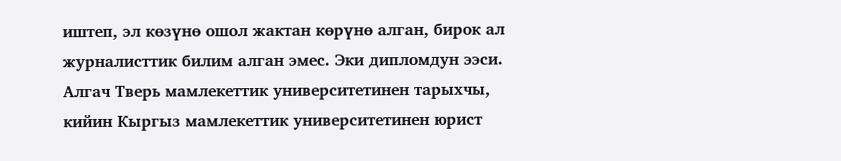иштеп, эл көзүнө ошол жактан көрүнө алган, бирок ал журналисттик билим алган эмес. Эки дипломдун ээси. Алгач Тверь мамлекеттик университетинен тарыхчы, кийин Кыргыз мамлекеттик университетинен юрист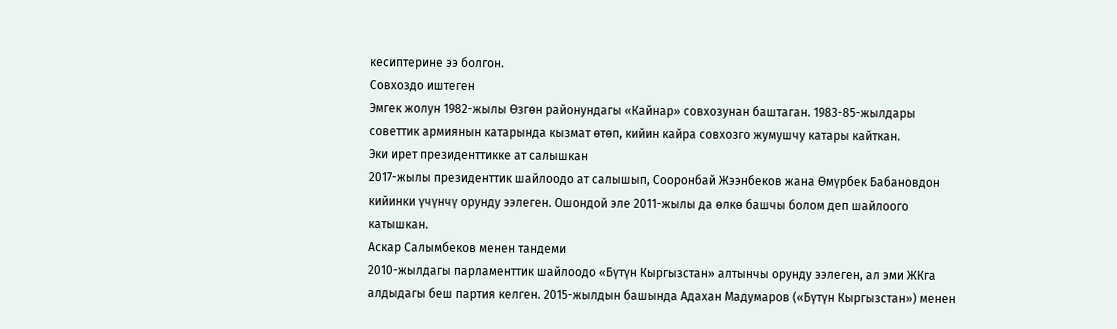кесиптерине ээ болгон.
Совхоздо иштеген
Эмгек жолун 1982-жылы Өзгөн районундагы «Кайнар» совхозунан баштаган. 1983-85-жылдары советтик армиянын катарында кызмат өтөп, кийин кайра совхозго жумушчу катары кайткан.
Эки ирет президенттикке ат салышкан
2017-жылы президенттик шайлоодо ат салышып, Сооронбай Жээнбеков жана Өмүрбек Бабановдон кийинки үчүнчү орунду ээлеген. Ошондой эле 2011-жылы да өлкө башчы болом деп шайлоого катышкан.
Аскар Салымбеков менен тандеми
2010-жылдагы парламенттик шайлоодо «Бүтүн Кыргызстан» алтынчы орунду ээлеген, ал эми ЖКга алдыдагы беш партия келген. 2015-жылдын башында Адахан Мадумаров («Бүтүн Кыргызстан») менен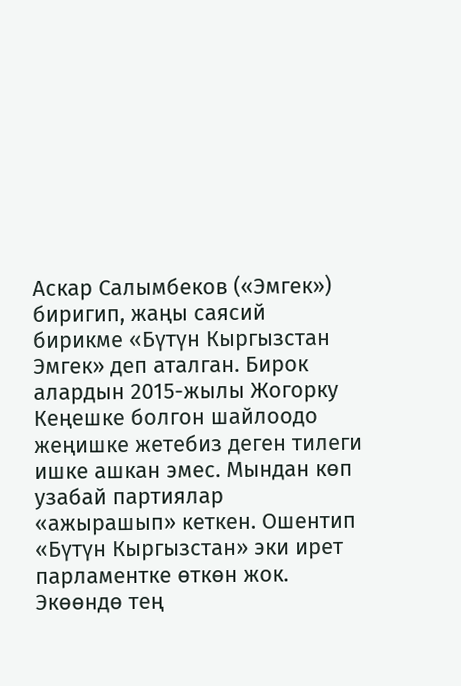Аскар Салымбеков («Эмгек») биригип, жаңы саясий бирикме «Бүтүн Кыргызстан Эмгек» деп аталган. Бирок алардын 2015-жылы Жогорку Кеңешке болгон шайлоодо жеңишке жетебиз деген тилеги ишке ашкан эмес. Мындан көп узабай партиялар «ажырашып» кеткен. Ошентип «Бүтүн Кыргызстан» эки ирет парламентке өткөн жок. Экөөндө тең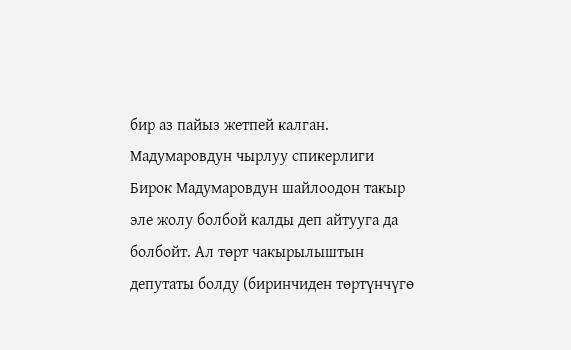бир аз пайыз жетпей калган.
Мадумаровдун чырлуу спикерлиги
Бирок Мадумаровдун шайлоодон такыр эле жолу болбой калды деп айтууга да болбойт. Ал төрт чакырылыштын депутаты болду (биринчиден төртүнчүгө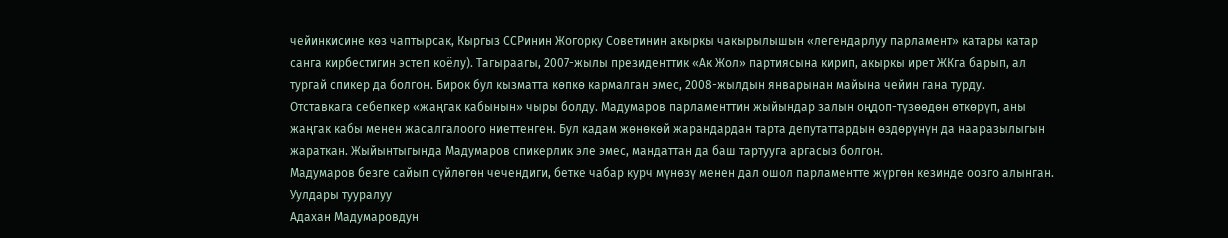чейинкисине көз чаптырсак, Кыргыз ССРинин Жогорку Советинин акыркы чакырылышын «легендарлуу парламент» катары катар санга кирбестигин эстеп коёлу). Тагыраагы, 2007-жылы президенттик «Ак Жол» партиясына кирип, акыркы ирет ЖКга барып, ал тургай спикер да болгон. Бирок бул кызматта көпкө кармалган эмес, 2008-жылдын январынан майына чейин гана турду.
Отставкага себепкер «жаңгак кабынын» чыры болду. Мадумаров парламенттин жыйындар залын оңдоп-түзөөдөн өткөрүп, аны жаңгак кабы менен жасалгалоого ниеттенген. Бул кадам жөнөкөй жарандардан тарта депутаттардын өздөрүнүн да нааразылыгын жараткан. Жыйынтыгында Мадумаров спикерлик эле эмес, мандаттан да баш тартууга аргасыз болгон.
Мадумаров безге сайып сүйлөгөн чечендиги, бетке чабар курч мүнөзү менен дал ошол парламентте жүргөн кезинде оозго алынган.
Уулдары тууралуу
Адахан Мадумаровдун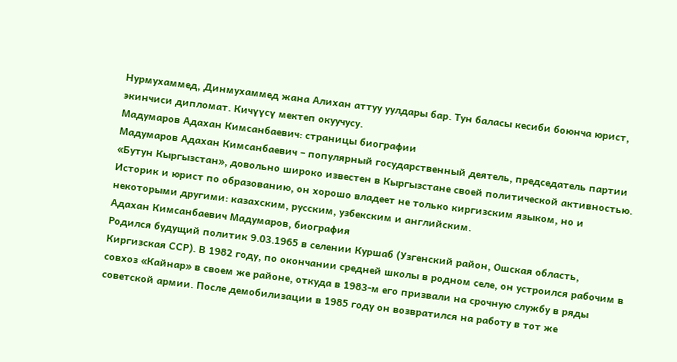Нурмухаммед, Динмухаммед жана Алихан аттуу уулдары бар. Тун баласы кесиби боюнча юрист, экинчиси дипломат. Кичүүсү мектеп окуучусу.
Мадумаров Адахан Кимсанбаевич: страницы биографии
Мадумаров Адахан Кимсанбаевич – популярный государственный деятель, председатель партии «Бутун Кыргызстан», довольно широко известен в Кыргызстане своей политической активностью. Историк и юрист по образованию, он хорошо владеет не только киргизским языком, но и некоторыми другими: казахским, русским, узбекским и английским.
Адахан Кимсанбаевич Мадумаров, биография
Родился будущий политик 9.03.1965 в селении Куршаб (Узгенский район, Ошская область, Киргизская ССР). В 1982 году, по окончании средней школы в родном селе, он устроился рабочим в совхоз «Кайнар» в своем же районе, откуда в 1983-м его призвали на срочную службу в ряды советской армии. После демобилизации в 1985 году он возвратился на работу в тот же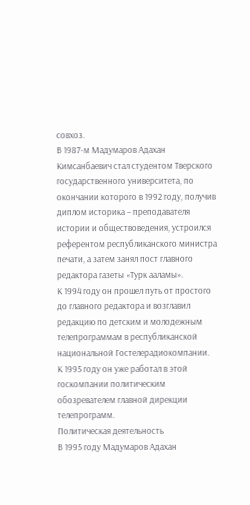совхоз.
В 1987-м Мадумаров Адахан Кимсанбаевич стал студентом Тверского государственного университета, по окончании которого в 1992 году, получив диплом историка – преподавателя истории и обществоведения, устроился референтом республиканского министра печати, а затем занял пост главного редактора газеты «Турк ааламы».
К 1994 году он прошел путь от простого до главного редактора и возглавил редакцию по детским и молодежным телепрограммам в республиканской национальной Гостелерадиокомпании.
К 1995 году он уже работал в этой госкомпании политическим обозревателем главной дирекции телепрограмм.
Политическая деятельность
В 1995 году Мадумаров Адахан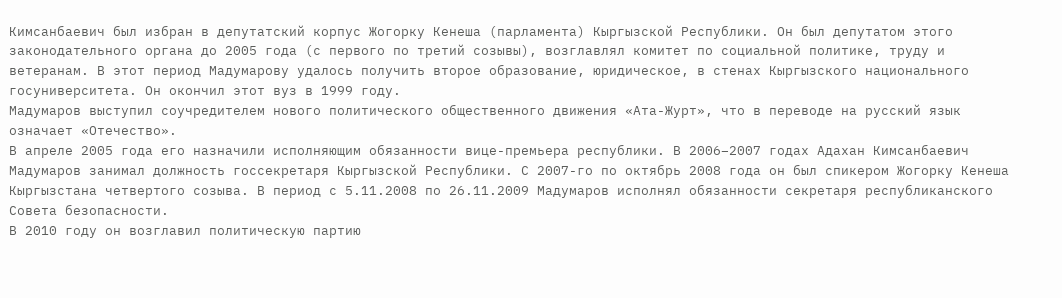Кимсанбаевич был избран в депутатский корпус Жогорку Кенеша (парламента) Кыргызской Республики. Он был депутатом этого законодательного органа до 2005 года (с первого по третий созывы), возглавлял комитет по социальной политике, труду и ветеранам. В этот период Мадумарову удалось получить второе образование, юридическое, в стенах Кыргызского национального госуниверситета. Он окончил этот вуз в 1999 году.
Мадумаров выступил соучредителем нового политического общественного движения «Ата-Журт», что в переводе на русский язык означает «Отечество».
В апреле 2005 года его назначили исполняющим обязанности вице-премьера республики. В 2006–2007 годах Адахан Кимсанбаевич Мадумаров занимал должность госсекретаря Кыргызской Республики. С 2007-го по октябрь 2008 года он был спикером Жогорку Кенеша Кыргызстана четвертого созыва. В период с 5.11.2008 по 26.11.2009 Мадумаров исполнял обязанности секретаря республиканского Совета безопасности.
В 2010 году он возглавил политическую партию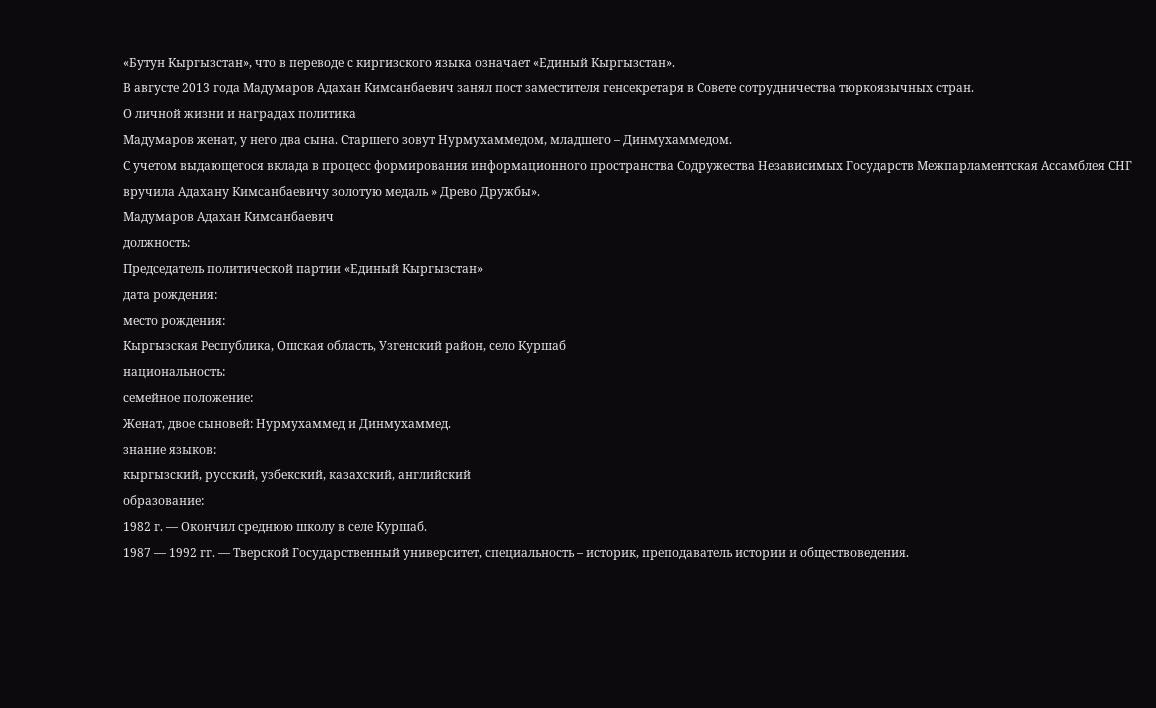«Бутун Кыргызстан», что в переводе с киргизского языка означает «Единый Кыргызстан».
В августе 2013 года Мадумаров Адахан Кимсанбаевич занял пост заместителя генсекретаря в Совете сотрудничества тюркоязычных стран.
О личной жизни и наградах политика
Мадумаров женат, у него два сына. Старшего зовут Нурмухаммедом, младшего – Динмухаммедом.
С учетом выдающегося вклада в процесс формирования информационного пространства Содружества Независимых Государств Межпарламентская Ассамблея СНГ вручила Адахану Кимсанбаевичу золотую медаль » Древо Дружбы».
Мадумаров Адахан Кимсанбаевич
должность:
Председатель политической партии «Единый Кыргызстан»
дата рождения:
место рождения:
Кыргызская Республика, Ошская область, Узгенский район, cело Куршаб
национальность:
семейное положение:
Женат, двое сыновей: Нурмухаммед и Динмухаммед.
знание языков:
кыргызский, русский, узбекский, казахский, английский
образование:
1982 г. — Окончил среднюю школу в селе Куршаб.
1987 — 1992 гг. — Тверской Государственный университет, специальность – историк, преподаватель истории и обществоведения.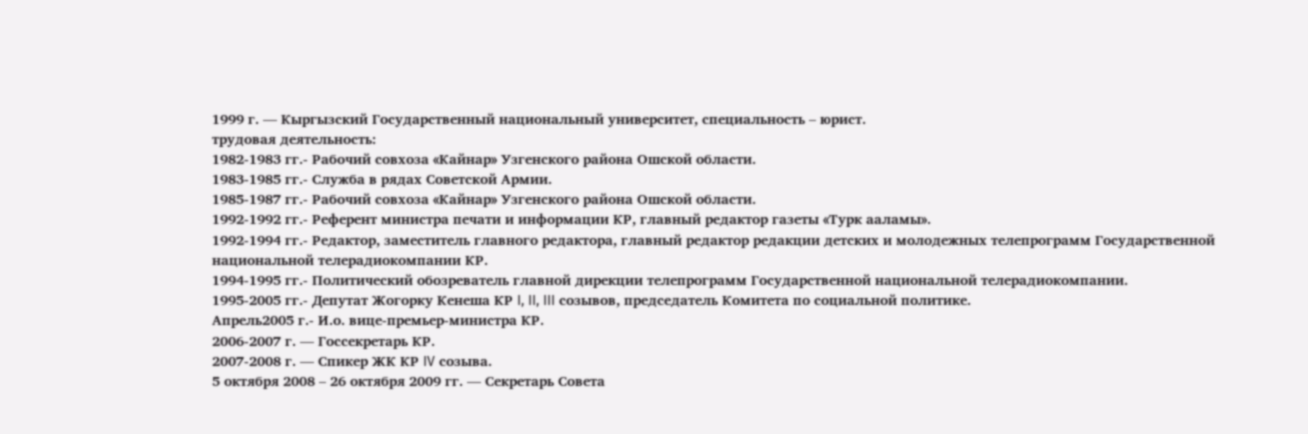1999 г. — Кыргызский Государственный национальный университет, специальность – юрист.
трудовая деятельность:
1982-1983 гг.- Рабочий совхоза «Кайнар» Узгенского района Ошской области.
1983-1985 гг.- Служба в рядах Советской Армии.
1985-1987 гг.- Рабочий совхоза «Кайнар» Узгенского района Ошской области.
1992-1992 гг.- Референт министра печати и информации КР, главный редактор газеты «Турк ааламы».
1992-1994 гг.- Редактор, заместитель главного редактора, главный редактор редакции детских и молодежных телепрограмм Государственной национальной телерадиокомпании КР.
1994-1995 гг.- Политический обозреватель главной дирекции телепрограмм Государственной национальной телерадиокомпании.
1995-2005 гг.- Депутат Жогорку Кенеша КР I, II, III созывов, председатель Комитета по социальной политике.
Апрель2005 г.- И.о. вице-премьер-министра КР.
2006-2007 г. — Госсекретарь КР.
2007-2008 г. — Спикер ЖК КР IV созыва.
5 октября 2008 – 26 октября 2009 гг. — Секретарь Совета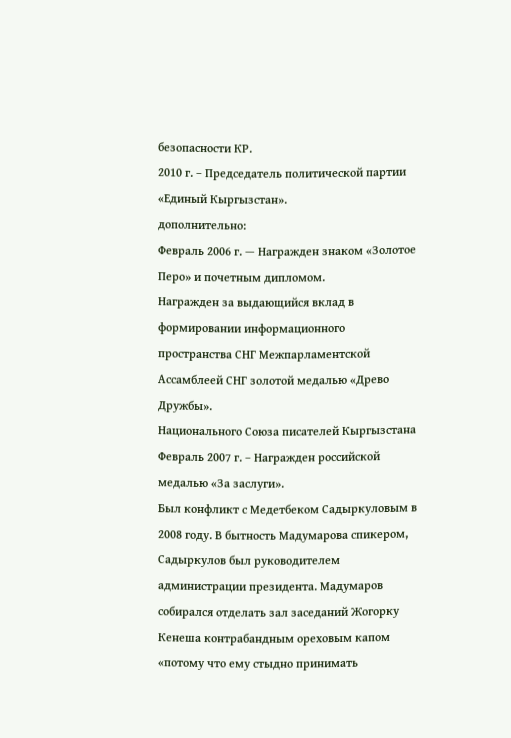безопасности КР.
2010 г. – Председатель политической партии «Единый Кыргызстан».
дополнительно:
Февраль 2006 г. — Награжден знаком «Золотое Перо» и почетным дипломом.
Награжден за выдающийся вклад в формировании информационного пространства СНГ Межпарламентской Ассамблеей СНГ золотой медалью «Древо Дружбы».
Национального Союза писателей Кыргызстана
Февраль 2007 г. – Награжден российской медалью «За заслуги».
Был конфликт с Медетбеком Садыркуловым в 2008 году. В бытность Мадумарова спикером, Садыркулов был руководителем администрации президента. Мадумаров собирался отделать зал заседаний Жогорку Кенеша контрабандным ореховым капом «потому что ему стыдно принимать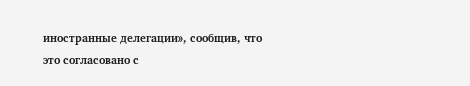иностранные делегации», сообщив, что это согласовано с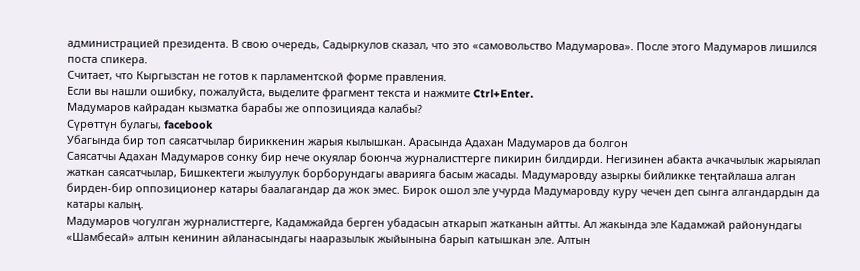администрацией президента. В свою очередь, Садыркулов сказал, что это «самовольство Мадумарова». После этого Мадумаров лишился поста спикера.
Считает, что Кыргызстан не готов к парламентской форме правления.
Если вы нашли ошибку, пожалуйста, выделите фрагмент текста и нажмите Ctrl+Enter.
Мадумаров кайрадан кызматка барабы же оппозицияда калабы?
Сүрөттүн булагы, facebook
Убагында бир топ саясатчылар бириккенин жарыя кылышкан. Арасында Адахан Мадумаров да болгон
Саясатчы Адахан Мадумаров сонку бир нече окуялар боюнча журналисттерге пикирин билдирди. Негизинен абакта ачкачылык жарыялап жаткан саясатчылар, Бишкектеги жылуулук борборундагы аварияга басым жасады. Мадумаровду азыркы бийликке теңтайлаша алган бирден-бир оппозиционер катары баалагандар да жок эмес. Бирок ошол эле учурда Мадумаровду куру чечен деп сынга алгандардын да катары калың.
Мадумаров чогулган журналисттерге, Кадамжайда берген убадасын аткарып жатканын айтты. Ал жакында эле Кадамжай районундагы «Шамбесай» алтын кенинин айланасындагы нааразылык жыйынына барып катышкан эле. Алтын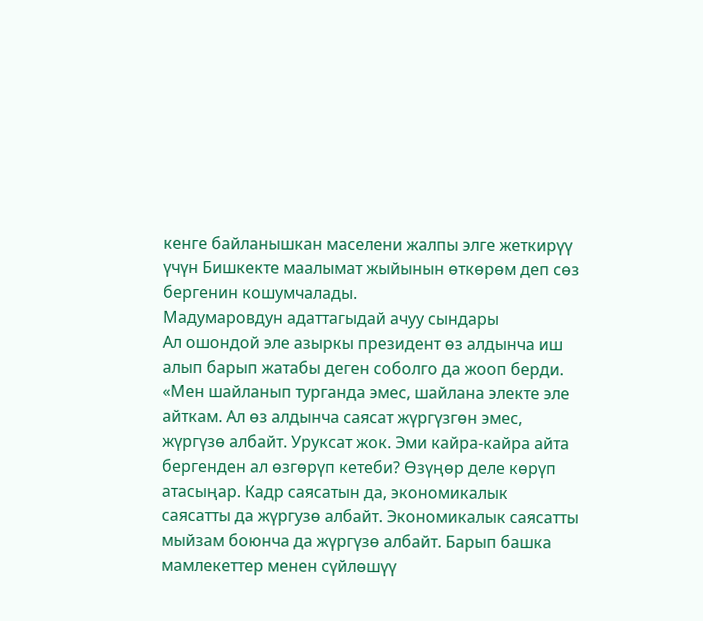кенге байланышкан маселени жалпы элге жеткирүү үчүн Бишкекте маалымат жыйынын өткөрөм деп сөз бергенин кошумчалады.
Мадумаровдун адаттагыдай ачуу сындары
Ал ошондой эле азыркы президент өз алдынча иш алып барып жатабы деген соболго да жооп берди.
«Мен шайланып турганда эмес, шайлана электе эле айткам. Ал өз алдынча саясат жүргүзгөн эмес, жүргүзө албайт. Уруксат жок. Эми кайра-кайра айта бергенден ал өзгөрүп кетеби? Өзүңөр деле көрүп атасыңар. Кадр саясатын да, экономикалык саясатты да жүргузө албайт. Экономикалык саясатты мыйзам боюнча да жүргүзө албайт. Барып башка мамлекеттер менен сүйлөшүү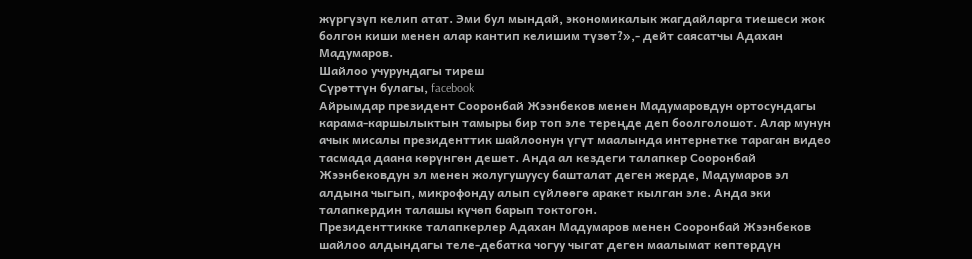жүргүзүп келип атат. Эми бул мындай, экономикалык жагдайларга тиешеси жок болгон киши менен алар кантип келишим түзөт?»,- дейт саясатчы Адахан Мадумаров.
Шайлоо учурундагы тиреш
Сүрөттүн булагы, facebook
Айрымдар президент Сооронбай Жээнбеков менен Мадумаровдун ортосундагы карама-каршылыктын тамыры бир топ эле тереңде деп боолголошот. Алар мунун ачык мисалы президенттик шайлоонун үгүт маалында интернетке тараган видео тасмада даана көрүнгөн дешет. Анда ал кездеги талапкер Сооронбай Жээнбековдун эл менен жолугушуусу башталат деген жерде, Мадумаров эл алдына чыгып, микрофонду алып сүйлөөгө аракет кылган эле. Анда эки талапкердин талашы күчөп барып токтогон.
Президенттикке талапкерлер Адахан Мадумаров менен Сооронбай Жээнбеков шайлоо алдындагы теле-дебатка чогуу чыгат деген маалымат көптөрдүн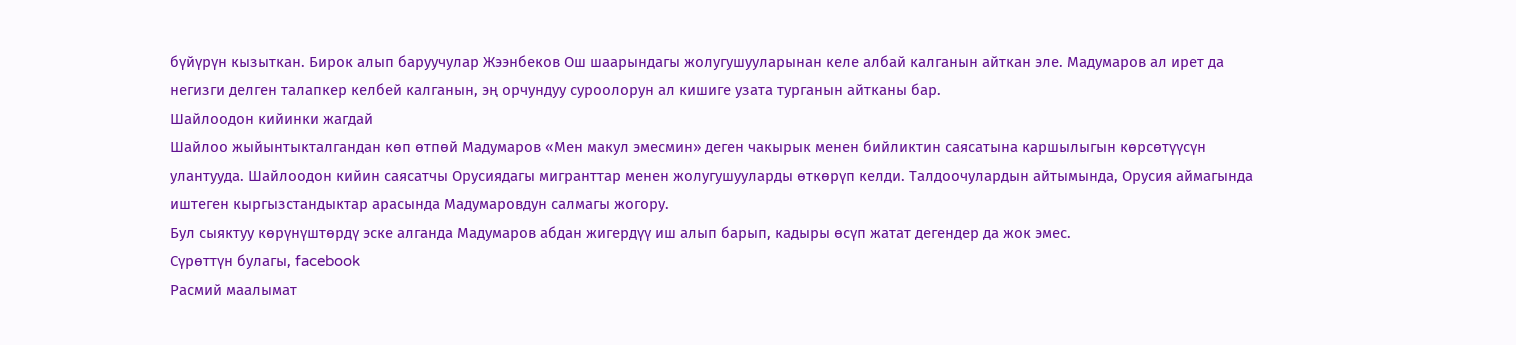бүйүрүн кызыткан. Бирок алып баруучулар Жээнбеков Ош шаарындагы жолугушууларынан келе албай калганын айткан эле. Мадумаров ал ирет да негизги делген талапкер келбей калганын, эң орчундуу суроолорун ал кишиге узата турганын айтканы бар.
Шайлоодон кийинки жагдай
Шайлоо жыйынтыкталгандан көп өтпөй Мадумаров «Мен макул эмесмин» деген чакырык менен бийликтин саясатына каршылыгын көрсөтүүсүн улантууда. Шайлоодон кийин саясатчы Орусиядагы мигранттар менен жолугушууларды өткөрүп келди. Талдоочулардын айтымында, Орусия аймагында иштеген кыргызстандыктар арасында Мадумаровдун салмагы жогору.
Бул сыяктуу көрүнүштөрдү эске алганда Мадумаров абдан жигердүү иш алып барып, кадыры өсүп жатат дегендер да жок эмес.
Сүрөттүн булагы, facebook
Расмий маалымат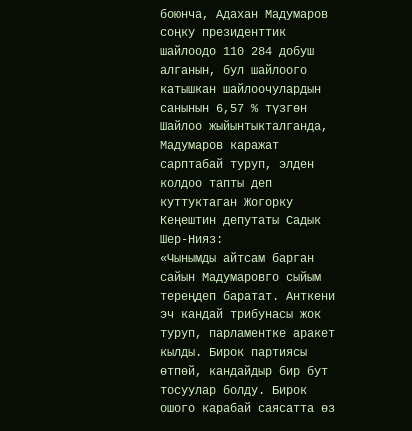боюнча, Адахан Мадумаров соңку президенттик шайлоодо 110 284 добуш алганын, бул шайлоого катышкан шайлоочулардын санынын 6,57 % түзгөн
Шайлоо жыйынтыкталганда, Мадумаров каражат сарптабай туруп, элден колдоо тапты деп куттуктаган Жогорку Кеңештин депутаты Садык Шер-Нияз:
«Чынымды айтсам барган сайын Мадумаровго сыйым тереңдеп баратат. Анткени эч кандай трибунасы жок туруп, парламентке аракет кылды. Бирок партиясы өтпөй, кандайдыр бир бут тосуулар болду. Бирок ошого карабай саясатта өз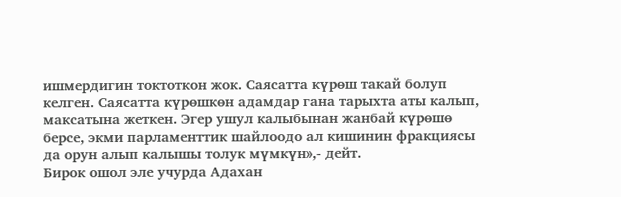ишмердигин токтоткон жок. Саясатта күрөш такай болуп келген. Саясатта күрөшкөн адамдар гана тарыхта аты калып, максатына жеткен. Эгер ушул калыбынан жанбай күрөшө берсе, экми парламенттик шайлоодо ал кишинин фракциясы да орун алып калышы толук мүмкүн»,- дейт.
Бирок ошол эле учурда Адахан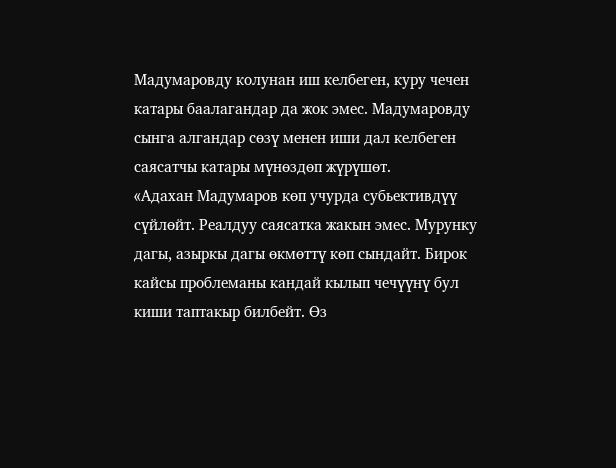Мадумаровду колунан иш келбеген, куру чечен катары баалагандар да жок эмес. Мадумаровду сынга алгандар сөзү менен иши дал келбеген саясатчы катары мүнөздөп жүрүшөт.
«Адахан Мадумаров көп учурда субьективдүү сүйлөйт. Реалдуу саясатка жакын эмес. Мурунку дагы, азыркы дагы өкмөттү көп сындайт. Бирок кайсы проблеманы кандай кылып чечүүнү бул киши таптакыр билбейт. Өз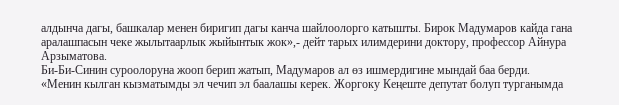алдынча дагы, башкалар менен биригип дагы канча шайлоолорго катышты. Бирок Мадумаров кайда гана аралашпасын чеке жылытаарлык жыйынтык жок»,- дейт тарых илимдерини доктору, профессор Айнура Арзыматова.
Би-Би-Синин суроолоруна жооп берип жатып, Мадумаров ал өз ишмердигине мындай баа берди.
«Менин кылган кызматымды эл чечип эл баалашы керек. Жоргоку Кеңеште депутат болуп турганымда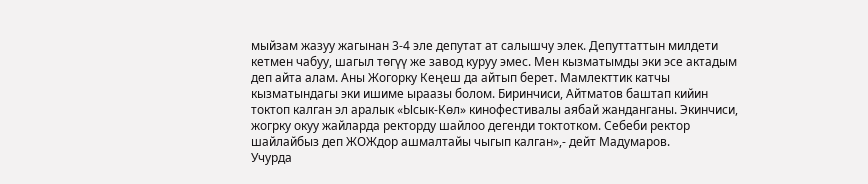мыйзам жазуу жагынан 3-4 эле депутат ат салышчу элек. Депуттаттын милдети кетмен чабуу, шагыл төгүү же завод куруу эмес. Мен кызматымды эки эсе актадым деп айта алам. Аны Жогорку Кеңеш да айтып берет. Мамлекттик катчы кызматындагы эки ишиме ыраазы болом. Биринчиси, Айтматов баштап кийин токтоп калган эл аралык «Ысык-Көл» кинофестивалы аябай жанданганы. Экинчиси, жогрку окуу жайларда ректорду шайлоо дегенди токтотком. Себеби ректор шайлайбыз деп ЖОЖдор ашмалтайы чыгып калган»,- дейт Мадумаров.
Учурда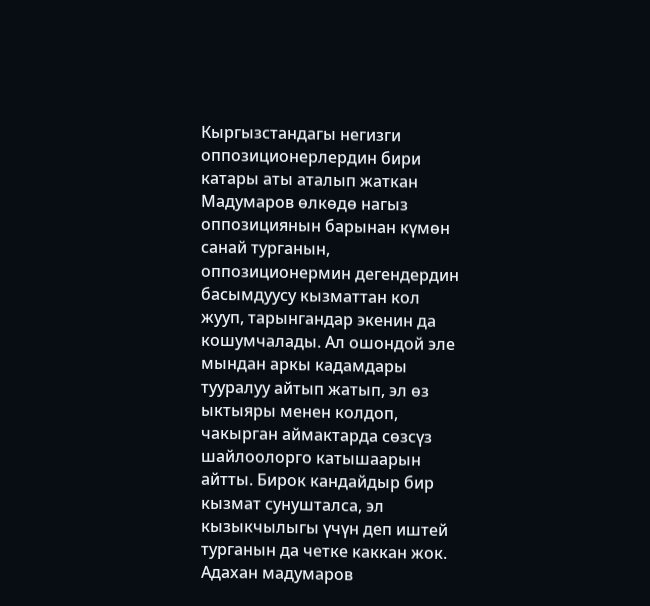Кыргызстандагы негизги оппозиционерлердин бири катары аты аталып жаткан Мадумаров өлкөдө нагыз оппозициянын барынан күмөн санай турганын, оппозиционермин дегендердин басымдуусу кызматтан кол жууп, тарынгандар экенин да кошумчалады. Ал ошондой эле мындан аркы кадамдары тууралуу айтып жатып, эл өз ыктыяры менен колдоп, чакырган аймактарда сөзсүз шайлоолорго катышаарын айтты. Бирок кандайдыр бир кызмат сунушталса, эл кызыкчылыгы үчүн деп иштей турганын да четке каккан жок.
Адахан мадумаров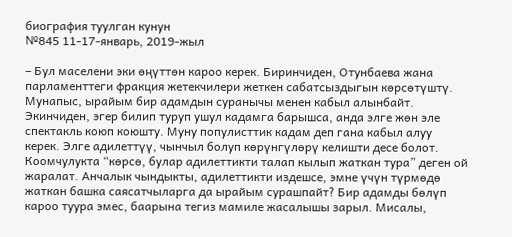биография туулган кунун
№845 11-17-январь, 2019-жыл

– Бул маселени эки өңүттөн кароо керек. Биринчиден, Отунбаева жана парламенттеги фракция жетекчилери жеткен сабатсыздыгын көрсөтүштү. Мунапыс, ырайым бир адамдын суранычы менен кабыл алынбайт. Экинчиден, эгер билип туруп ушул кадамга барышса, анда элге жөн эле спектакль коюп коюшту. Муну популисттик кадам деп гана кабыл алуу керек. Элге адилеттүү, чынчыл болуп көрүнгүлөрү келишти десе болот. Коомчулукта “көрсө, булар адилеттикти талап кылып жаткан тура” деген ой жаралат. Анчалык чындыкты, адилеттикти издешсе, эмне үчүн түрмөдө жаткан башка саясатчыларга да ырайым сурашпайт? Бир адамды бөлүп кароо туура эмес, баарына тегиз мамиле жасалышы зарыл. Мисалы,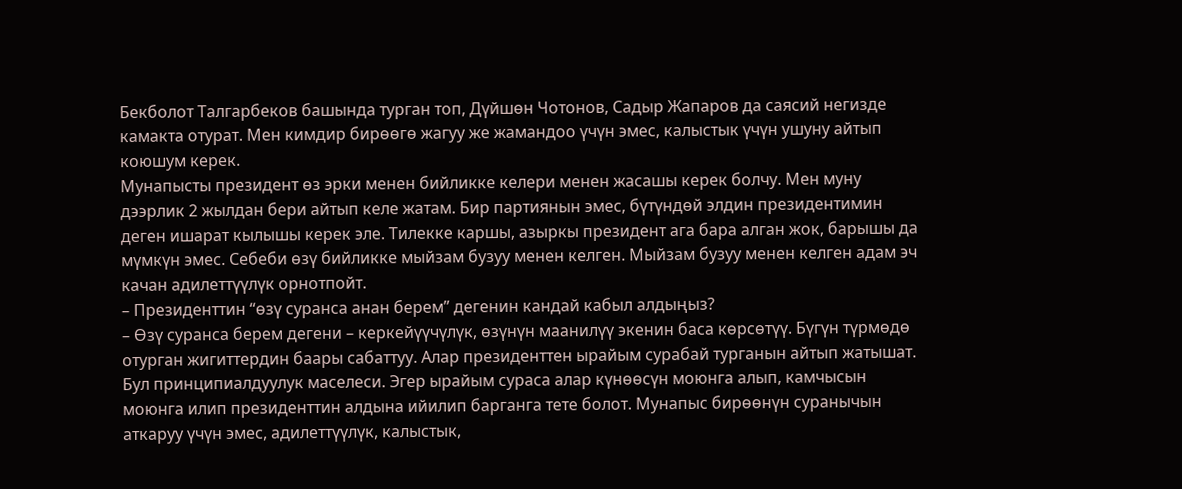Бекболот Талгарбеков башында турган топ, Дүйшөн Чотонов, Садыр Жапаров да саясий негизде камакта отурат. Мен кимдир бирөөгө жагуу же жамандоо үчүн эмес, калыстык үчүн ушуну айтып коюшум керек.
Мунапысты президент өз эрки менен бийликке келери менен жасашы керек болчу. Мен муну дээрлик 2 жылдан бери айтып келе жатам. Бир партиянын эмес, бүтүндөй элдин президентимин деген ишарат кылышы керек эле. Тилекке каршы, азыркы президент ага бара алган жок, барышы да мүмкүн эмес. Себеби өзү бийликке мыйзам бузуу менен келген. Мыйзам бузуу менен келген адам эч качан адилеттүүлүк орнотпойт.
– Президенттин “өзү суранса анан берем” дегенин кандай кабыл алдыңыз?
– Өзү суранса берем дегени – керкейүүчүлүк, өзүнүн маанилүү экенин баса көрсөтүү. Бүгүн түрмөдө отурган жигиттердин баары сабаттуу. Алар президенттен ырайым сурабай турганын айтып жатышат. Бул принципиалдуулук маселеси. Эгер ырайым сураса алар күнөөсүн моюнга алып, камчысын моюнга илип президенттин алдына ийилип барганга тете болот. Мунапыс бирөөнүн суранычын аткаруу үчүн эмес, адилеттүүлүк, калыстык,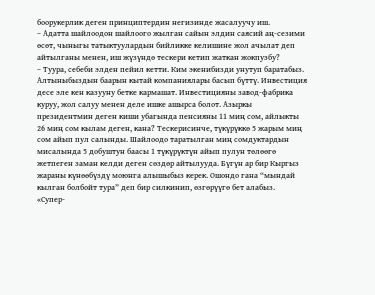боорукерлик деген принциптердин негизинде жасалуучу иш.
– Адатта шайлоодон шайлоого жылган сайын элдин саясий аң-сезими өсөт, чыныгы татыктуулардын бийликке келишине жол ачылат деп айтылганы менен, иш жүзүндө тескери кетип жаткан жокпузбу?
– Туура, себеби элден пейил кетти. Ким экенибизди унутуп баратабыз. Алтыныбыздын баарын кытай компаниялары басып бүттү. Инвестиция десе эле кен казууну бетке кармашат. Инвестицияны завод-фабрика куруу, жол салуу менен деле ишке ашырса болот. Азыркы президентмин деген киши убагында пенсияны 11 миң сом, айлыкты 26 миң сом кылам деген, кана? Тескерисинче, түкүрүккө 5 жарым миң сом айып пул салынды. Шайлоодо таратылган миң сомдуктардын мисалында 5 добуштун баасы 1 түкүрүктүн айып пулун төлөөгө жетпеген заман келди деген сөздөр айтылууда. Бүгүн ар бир Кыргыз жараны күнөөбүздү моюнга алышыбыз керек. Ошондо гана “мындай кылган болбойт тура” деп бир силкинип, өзгөрүүгө бет алабыз.
«Супер-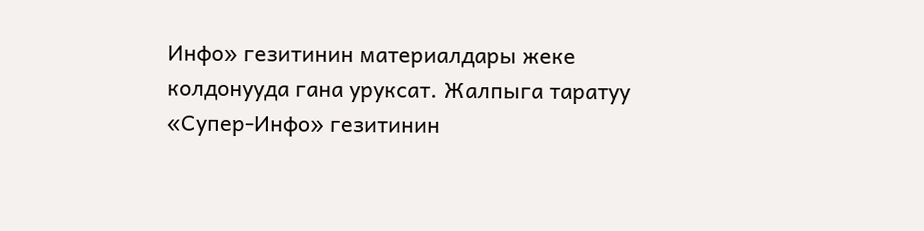Инфо» гезитинин материалдары жеке колдонууда гана уруксат. Жалпыга таратуу «Супер-Инфо» гезитинин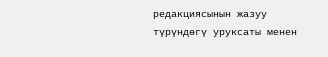редакциясынын жазуу түрүндөгү уруксаты менен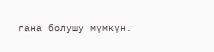гана болушу мүмкүн.